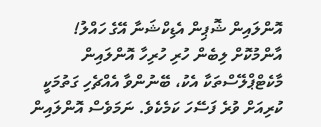އޮންލައިން ޝޮޕިން އެޑިކްޝަނާ އޭގެ ހައްލު!
އާންމުކޮށް ލިބެން ހުރި ހުރިހާ އޮންލައިން މާކެޓްޕްލޭސްތަކާ އެކު، ބޭނުންވާ އެއްޗެހި ގަތުމަކީ ކުރިއަށް ވުރެ ފަސޭހަ ކަމެކެވެ. ނަމަވެސް އޮންލައިން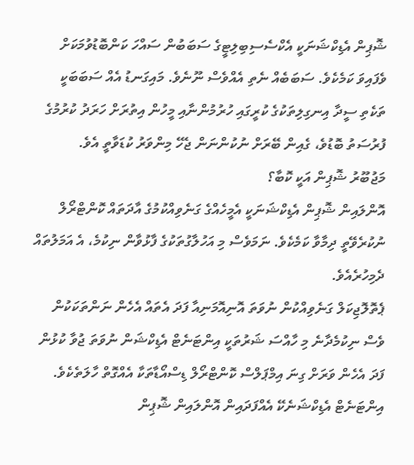ޝޮޕިން އެޑިކްޝަނަކީ އެކްސެސިބިލިޓީގެ ސަބަބުން ސައްހަ ކަންބޮޑުވުމަކަށް ވެފައިވަ ކަމެކެވެ. ސަބަބެއް ނެތި އެއްވެސް ނޫނެވެ. މައިގަނޑު އެއް ސަބަބަކީ ތަކެތި ސީދާ އިނގިލިތަކުގެ ކުރީގައި ހުރުމުންނާއި މީހުން އިތުރަށް ހަރަދު ކުރުމުގެ ފުރުސަތު ބޮޑުވެ، ގެއިން ބޭރަށް ނުކުންނަން ޖެހޭ މިންވަރު ކުޑަވާތީ އެވެ.
މަޖުބޫރު ޝޮޕިން އަކީ ކޮބާ؟
އޮންލައިން ޝޮޕިން އެޑިކްޝަނަކީ އެމީހެއްގެ ގަނެވިއްކުމުގެ އާދަތައް ކޮންޓްރޯލް ނުކުރެވޭތީ ދިމާވާ ކަމެކެވެ. ނަމަވެސް މި އަހުލާގުތަކުގެ ފާޅުވާން ނިކުމެ، އެ އަމަލުތައް ދެމިހުރެއެވެ.
ޕެތޮލޮޖިކަލް ގަނެވިއްކުން ނުވަތަ އޮނިއޮމަނިއާ ފަދަ އެތައް އެހެން ނަންތަކަކުން ވެސް ނިކުމެދާނެ މި ހާއްސަ ޝަރުތަކީ އިންޓަނެޓް އެޑިކްޝަން ނުވަތަ ޖުވާ ކުޅުން ފަދަ އެހެން ވަރަށް ގިނަ އިމްޕަލްސް ކޮންޓްރޯލް ޑިސްއޯޑާތަކާ އެއްގޮތް ހާލަތެކެވެ.
އިންޓަނެޓް އެޑިކްޝަނެކޭ އެއްފަދައިން އޮންލައިން ޝޮޕިން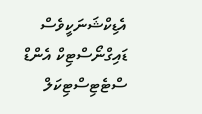އެޑިކްޝަނަކީވެސް ޑައިގްނޯސްޓިކް އެންޑް ސްޓެޓިސްޓިކަލް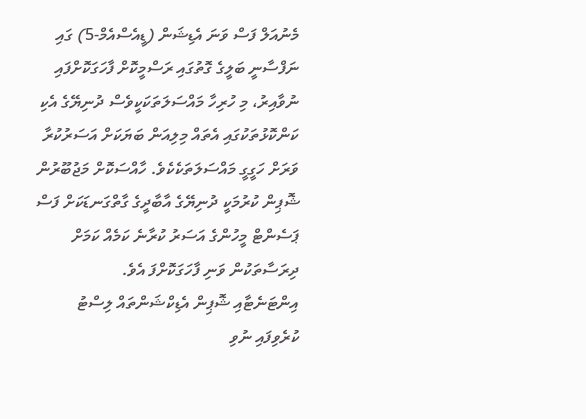މެނުއަލް ފަސް ވަނަ އެޑިޝަން (ޑީއެސްއެމް-5) ގައި ނަފްސާނީ ބަލީގެ ގޮތުގައި ރަސްމީކޮށް ފާހަގަކޮށްފައި ނުވާއިރު، މި ހުރިހާ މައްސަލަތަކަކީވެސް ދުނިޔޭގެ އެކި ކަންކޮޅުތަކުގައި އެތައް މިލިއަން ބަޔަކަށް އަސަރުކުރާ ވަރަށް ހަގީގީ މައްސަލަތަކެކެވެ. ހާއްސަކޮށް މަޖުބޫރުން ޝޮޕިން ކުރުމަކީ ދުނިޔޭގެ އާބާދީގެ ގާތްގަނޑަކަށް ފަސް ޕަސެންޓް މީހުންގެ އަސަރު ކުރާނެ ކަމެއް ކަމަށް ދިރަސާތަކުން ވަނި ފާހަގަކޮށްފަ އެވެ.
އިންޓަނެޓާއި ޝޮޕިން އެޑިކްޝަންތައް ލިސްޓު ކުރެވިފައި ނުވި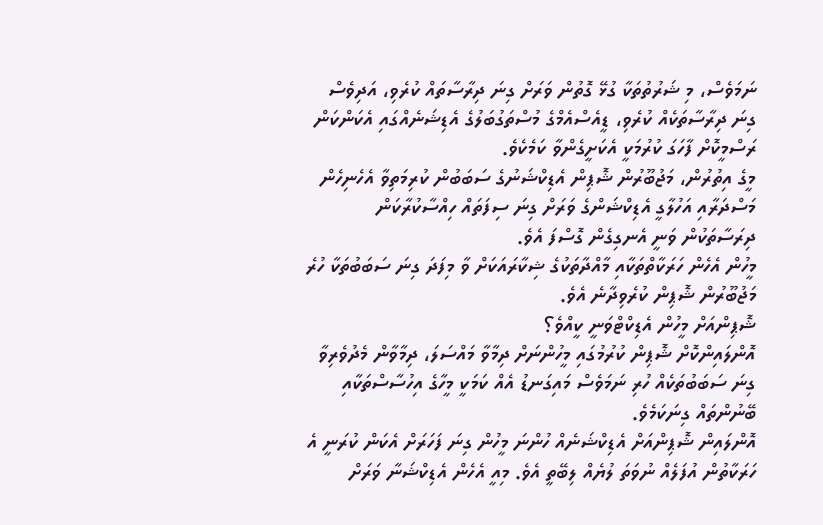ނަމަވެސް، މި ޝަރުތުތަކާ ގުޅޭ ގޮތުން ވަރަށް ގިނަ ދިރާސާތައް ކުރެވި، އަދިވެސް ގިނަ ދިރާސާތަކެއް ކުރެވި، ޑީއެސްއެމްގެ މުސްތަގުބަލުގެ އެޑިޝަނެއްގައި އެކަންކަން ރަސްމީކޮށް ފާހަގަ ކުރުމަކީ އެކަށީގެންވާ ކަމެކެވެ.
މީގެ އިތުރުން، މަޖުބޫރުން ޝޮޕިން އެޑިކްޝަނުގެ ސަބަބުން ކުރިމަތިވާ އެހެނިހެން މަސްދަރާއި އަހުލާގީ އެޑިކްޝަންގެ ވަރަށް ގިނަ ސިފަތައް ހިއްސާކުރާކަން ދިރަސާތަކުން ވަނީ އެނގިގެން ގޮސްފަ އެވެ.
މީހުން އެހެން ހަރަކާތްތަކާއި މާއްދާތަކުގެ ޝިކާރައަކަށް ވާ މިފަދަ ގިނަ ސަބަބުތަކާ ހުރެ މަޖުބޫރުން ޝޮޕިން ކުރެވިދާނެ އެވެ.
ޝޮޕިންއަށް މީހުން އެޑިކްޓްވަނީ ކީއްވެ؟
އޮންލައިންކޮށް ޝޮޕިން ކުރުމުގައި މީހުންނަށް ދިމާވާ މައްސަލަ، ދިމާވާން މެދުވެރިވާ ގިނަ ސަބަބުތަކެއް ހުރި ނަމަވެސް މައިގަނޑު އެއް ކަމަކީ މީހާގެ އިހުސާސްތަކާއި ބޭނުންތައް ގިނަކަމެވެ.
އޮންލައިން ޝޮޕިންއަށް އެޑިކްޝަނެއް ހުންނަ މީހުން ގިނަ ފަހަރަށް އެކަން ކުރަނީ އެ ހަރަކާތުން އުފަލެއް ނުވަތަ ލުޔެއް ލިބޭތީ އެވެ. މިއީ އެހެން އެޑިކްޝަނާ ވަރަށް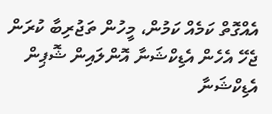އެއްގޮތް ކަމެއް ކަމުން، މީހުން ތަޖުރިބާ ކުރަން ޖެހޭ އެހެން އެޑިކްޝަނާ އޮންލައިން ޝޮޕިން އެޑިކްޝަނާ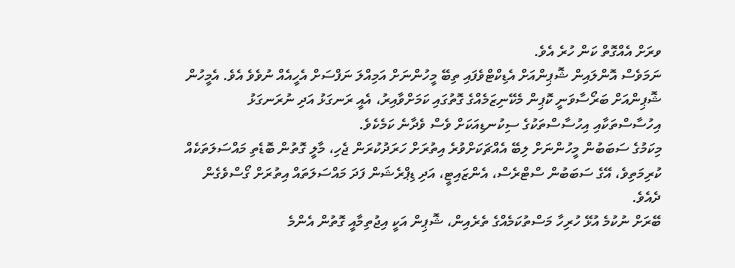ވރަށް އެއްގޮތް ކަން ހުރެ އެވެ.
ނަމަވެސް އޮންލައިން ޝޮޕިންއަށް އެޑިކްޓްވެފައި ތިބޭ މީހުންނަށް އަމިއްލަ ނަފްސަށް އެހީއެއް ނުވެވެ އެވެ. އެމީހުން ޝޮޕިންއަށް ބަރޯސާވަނީ ކޮޕިން މެކޭނިޒަމެއްގެ ގޮތުގައި ކަމަށްވާއިރު، އެއީ ރަނގަޅު އަދި ނުރަނގަޅު އިހުސާސްތަކާއި އިހުސާސްތަކުގެ ސިކުނޑިއަކަށް ވެސް ވެދާނެ ކަމެކެވެ.
މިކަމުގެ ސަބަބުން މީހުންނަށް ލިބޭ އެއްޗަކަށްވުރެ އިތުރަށް ހަރަދުކުރަން ޖެހި، މާލީ ގޮތުން ބޮޑެތި މައްސަލަތަކެއް ކުރިމަތިވެ، އޭގެ ސަބަބުން ސްޓްރެސް، އެންޒައިޓީ، އަދި ޑިޕްރެޝަން ފަދަ މައްސަލަތައް އިތުރަށް ގޯސްވެގެން ދެއެވެ.
ބޭރަށް ނުކުމެ އުޅޭ ހުރިހާ މަސްތުކަމެއްގެ ތެރެއިން، ޝޮޕިން އަކީ އިޖުތިމާއީ ގޮތުން އެންމެ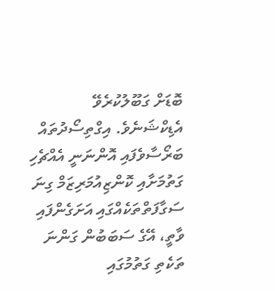ބޮޑަށް ގަބޫލުކުރެވޭ އެޑިކްޝަނެވެ. އިގްތިސޯދުތައް ބަރޯސާވެފައި އޮންނަނީ އެއްޗެހި ގަތުމަށާއި ކޮންޒިއުމަރިޒަމް ގިނަ ސަގާފަތްތަކެއްގައި އަށަގެންފައި ވާތީ، އޭގެ ސަބަބުން ގަންނަ ތަކެތި ގަތުމުގައި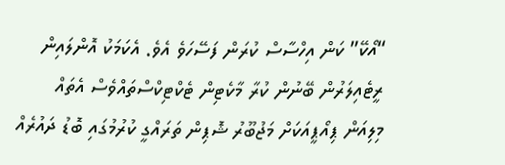“އޯކޭ” ކަން އިހްސާސް ކުރަން ފަސޭހަވެ އެވެ. އެކަމަކު އޮންލައިން ރީޓެއިލަރުން ބޭނުން ކުރާ މާކެޓިން ޓެކްޓިކްސްތައްވެސް އެތައް މިލިއަން ޕިއޯޕީއަކަށް މަޖުބޫރު ޝޮޕިން ތަރައްގީ ކުރުމުގައި ބޮޑު ދައުރެއް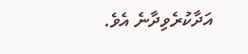އަދާކުރެވިދާނެ އެވެ.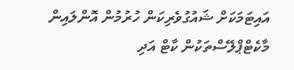އައިޓަމަކަށް ޝައުގުވެރިކަން ހުރުމުން އޮންލައިން މާކެޓްޕްލޭސްތަކުން ކާޓް އަދި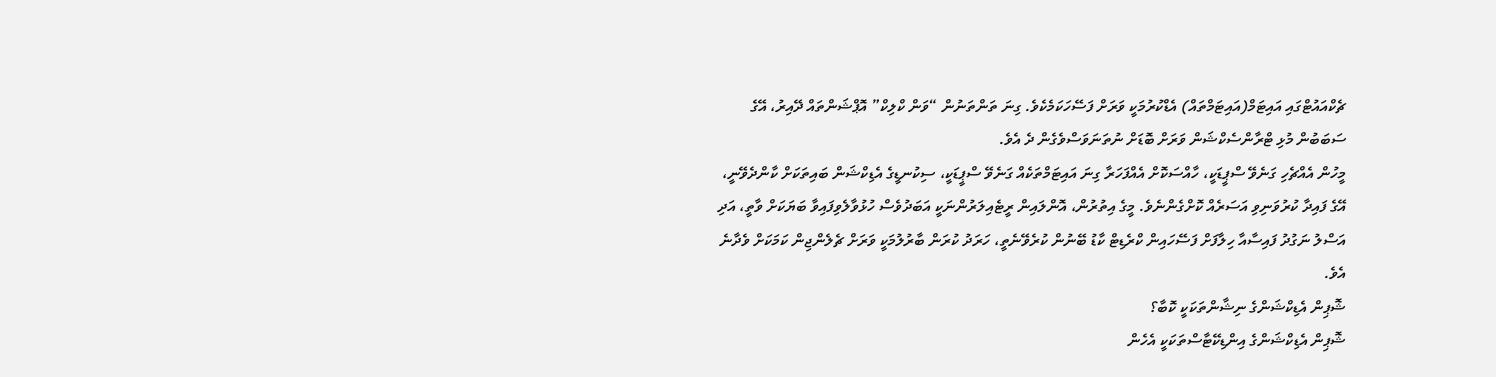ޗެކްއައުޓްގައި އައިޓަމް(އައިޓަމްތައް) އެޑްކުރުމަކީ ވަރަށް ފަސޭހަކަމެކެވެ. ގިނަ ތަންތަނުން “ވަން ކްލިކް” އޮޕްޝަންތައް ދޭއިރު، އޭގެ ސަބަބުން މުޅި ޓްރާންސެކްޝަން ވަރަށް ބޮޑަށް ނުތަނަވަސްވެގެން ދެ އެވެ.
މީހުން އެއްޗެހި ގަނެވޭ ސްޕީޑަކީ، ހާއްސަކޮށް އެއްފަހަރާ ގިނަ އައިޓަމްތަކެއް ގަނެވޭ ސްޕީޑަކީ، ސިކުނޑީގެ އެޑިކްޝަން ބައިތަކަށް ކާންދެވޭނީ، އޭގެ ފައިދާ ކުރުވަނިވި އަސަރެއް ކޮށްގެންނެވެ. މީގެ އިތުރުން، އޮންލައިން ރީޓެއިލަރުންނަކީ އަބަދުވެސް ހުޅުވާލެވިފައިވާ ބަޔަކަށް ވާތީ، އަދި އަސްލު ނަގުދު ފައިސާއާ ހިލާފަށް ފަސޭހައިން ކްރެޑިޓް ކާޑު ބޭނުން ކުރެވޭނެތީ، ހަރަދު ކުރަން ބާރުލުމަކީ ވަރަށް ޗެލެންޖިން ކަމަކަށް ވެދާނެ އެވެ.
ޝޮޕިން އެޑިކްޝަންގެ ނިޝާންތަކަކީ ކޮބާ؟
ޝޮޕިން އެޑިކްޝަންގެ އިންޑިކޭޓާސްތަކަކީ އެހެން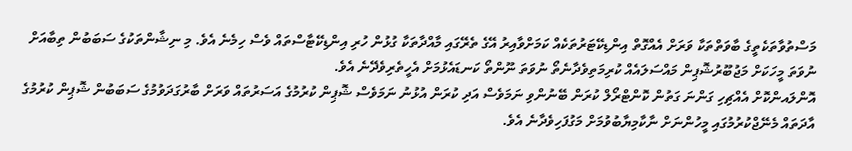މަސްތުވާތަކެތީގެ ބާވަތްތަކާ ވަރަށް އެއްގޮތް އިންޑިކޭޓަރުތަކެއް ކަމަށްވާއިރު އޭގެ ތެރޭގައި މާއްދާތަކާ ގުޅުން ހުރި އިންޑިކޭޓާސްތައް ވެސް ހިމެނެ އެވެ. މި ނިޝާންތަކުގެ ސަބަބުން ތިބާއަށް ނުވަތަ މީހަކަށް މަޖުބޫރުޝޮޕިން މައްސަލައެއް ކުރިމަތިވެދާނެތޯ ނުވަތަ ނޫންތޯ ކަނޑައެޅުމަށް އެހީތެރިވެދޭނެ އެވެ.
އޮންލައންކޮށް އެއްޗިހި ގަންނަ ގަތުން ކޮންޓްރޯލް ކުރަން ބޭނުންވި ނަމަވެސް އަދި ކުރަން އުޅުނު ނަމަވެސް ޝޮޕިން ކުރުމުގެ އަސަރުތައް ވަރަށް ބާރުގަދަވުމުގެ ސަބަބުން ޝޮޕިން ކުރުމުގެ އާދަތައް މެނޭޖްކުރުމުގައި މީހުންނަށް ނާކާމިޔާބުވުމަށް މަގުފަހިވެދާނެ އެވެ.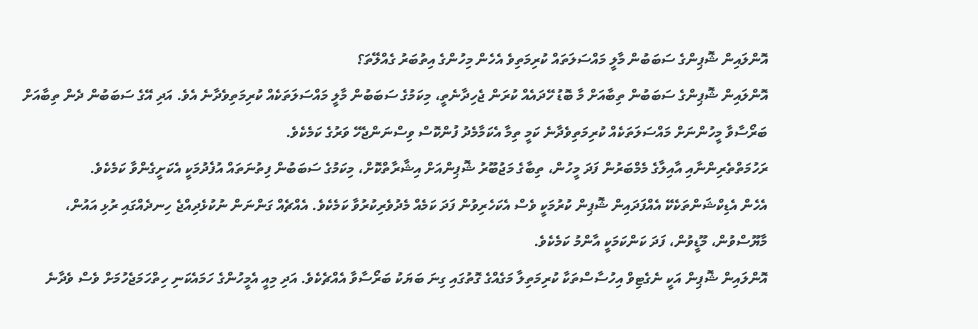އޮންލައިން ޝޮޕިންގެ ސަބަބުން މާލީ މައްސަލަތައް ކުރިމަތިވެ އެހެން މިހުންގެ އިތުބަރު ގެއްލޭތަ؟
އޮންލައިން ޝޮޕިންގެ ސަބަބުން ތިބާއަށް މާ ބޮޑު ހޭދައެއް ކުރަން ޖެހިދާނެތީ، މިކަމުގެ ސަބަބުން މާލީ މައްސަލަތަކެއް ކުރިމަތިވެދާނެ އެވެ. އަދި އޭގެ ސަބަބުން ދެން ތިބާއަށް ބަރޯސާވާ މީހުންނަށް މައްސަލަތަކެއް ކުރިމަތިވެދާނެ ކަމީ ތިމާ އެކަމާމެދު ފުންކޮސް ވިސްނަންޖެހޭ ވަރުގެ ކަމެކެވެ.
ރަހުމަތްތެރިންނާއި އާއިލާގެ މެމްބަރުން ފަދަ މީހުން، ތިބާގެ މަޖުބޫރު ޝޮޕިންއަށް އިޝާރާތްކޮށް، މިކަމުގެ ސަބަބުން ފިތުނަތައް އުފެދުމަކީ އެކަށީގެންވާ ކަމެކެވެ.
އެހެން އެޑިކްޝަންތަކެކޭ އެއްފަދައިން ޝޮޕިން ކުރުމަކީ ވެސް އެކަހެރިވުން ފަދަ ކަމެއް މެދުވެރިކުރުވާ ކަމެކެވެ. އެއްޗެއް ގަންނަން ނުކުޅެދިއްޖެ ހިނދެއްގައި ރުޅި އައުން، މާޔޫސްވުން، މޫޑީވުން، ފަދަ ކަންކަމަކީ އާންމު ކަމެކެވެ.
އޮންލައިން ޝޮޕިން އަކީ ނެގެޓިވް އިހުސާސްތަކާ ކުރިމަތިލާ މަގެއްގެ ގޮތުގައި ގިނަ ބަޔަކު ބަރޯސާވާ އެއްޗެކެވެ. އަދި މިއީ އެމީހުންގެ ހަމައެކަނި ހިތްހަމަޖެހުމަށް ވެސް ވެދާނެ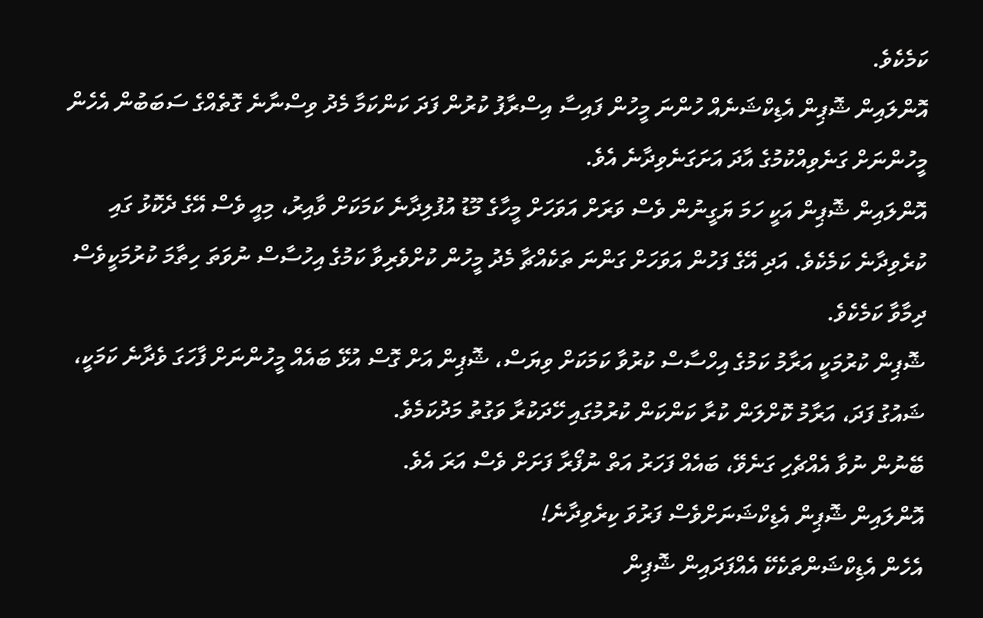ކަމެކެވެ.
އޮންލައިން ޝޮޕިން އެޑިކްޝަނެއް ހުންނަ މީހުން ފައިސާ އިސްރާފު ކުރުން ފަދަ ކަންކަމާ މެދު ވިސްނާނެ ގޮތެއްގެ ސަބަބުން އެހެން މީހުންނަށް ގަނެވިއްކުމުގެ އާދަ އަށަގަނެވިދާނެ އެވެ.
އޮންލައިން ޝޮޕިން އަކީ ހަމަ ޔަގީނުން ވެސް ވަރަށް އަވަހަށް މީހާގެ މޫޑު އުފުލިދާނެ ކަމަކަށް ވާއިރު، މިއީ ވެސް އޭގެ ދެކޮޅު ގައި ކުރެވިދާނެ ކަމެކެވެ. އަދި އޭގެ ފަހުން އަވަހަށް ގަންނަ ތަކެއްޗާ މެދު މީހުން ކުށްވެރިވާ ކަމުގެ އިހުސާސް ނުވަތަ ހިތާމަ ކުރުމަކީވެސް ދިމާވާ ކަމެކެވެ.
ޝޮޕިން ކުރުމަކީ އަރާމު ކަމުގެ އިހްސާސް ކުރުވާ ކަމަކަށް ވިޔަސް، ޝޮޕިން އަށް ގޮސް އުޅޭ ބައެއް މީހުންނަށް ފާހަގަ ވެދާނެ ކަމަކީ، ޝައުގު ފަދަ، އަރާމު ކޮށްލަން ކުރާ ކަންކަން ކުރުމުގައި ހޭދަކުރާ ވަގުތު މަދުކަމެވެ.
ބޭނުން ނުވާ އެއްޗެހި ގަނެވޭ، ބައެއް ފަހަރު އަތް ނުފޯރާ ފަށަށް ވެސް އަރަ އެވެ.
އޮންލައިން ޝޮޕިން އެޑިކްޝަނަށްވެސް ފަރުވަ ކިރެވިދާނެ!
އެހެން އެޑިކްޝަންތަކެކޭ އެއްފަދައިން ޝޮޕިން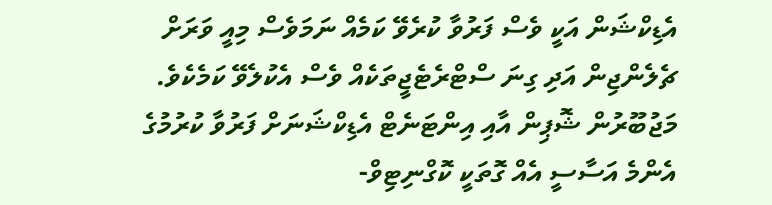އެޑިކްޝަން އަކީ ވެސް ފަރުވާ ކުރެވޭ ކަމެއް ނަމަވެސް މިއީ ވަރަށް ޗެލެންޖިން އަދި ގިނަ ސްޓްރެޓެޖީތަކެއް ވެސް އެކުލެވޭ ކަމެކެވެ.
މަޖުބޫރުން ޝޮޕިން އާއި އިންޓަނެޓް އެޑިކްޝަނަށް ފަރުވާ ކުރުމުގެ އެންމެ އަސާސީ އެއް ގޮތަކީ ކޮގްނިޓިވް-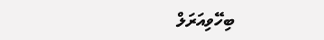ބިހޭވިއަރަލް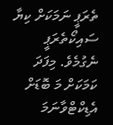ތެރަޕީ ނަމަކަށް ކިޔާ ސައިކޯތެރަޕީ ނެގުމެވެ. މިފަދަ ކަމަކަށް މަ ބޮޑަށް އެޑިކްޓްވާނަމަ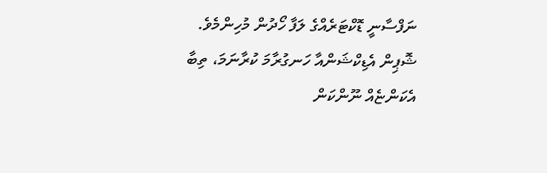ނަފްސާނީ ޑޮކްޓަރެއްގެ ލަފާ ހޯދުން މުހިންމެވެ.
ޝޮޕިން އެޑިކްޝަންއާ ހަނގުރާމަ ކުރާނަމަ، ތިބާ އެކަންޏެއް ނޫންކަން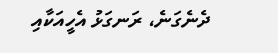ދެނެގަނެ، ރަނގަޅު އެހީއަކާއި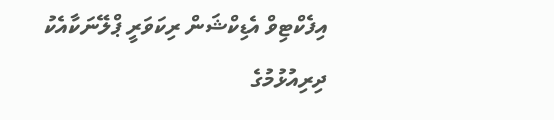އިފެކްޓިވް އެޑިކްޝަން ރިކަވަރީ ޕްލޭނަކާއެކު ދިރިއުޅުމުގެ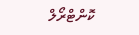ކޮންޓްރޯލް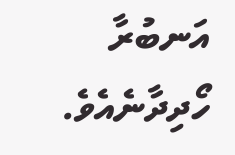އަނބުރާ ހޯދިދާނެއެވެ.